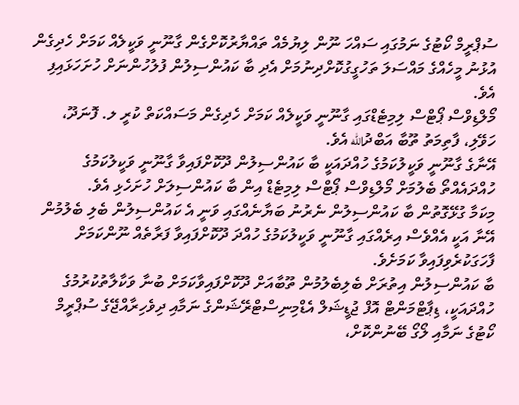ސުޕްރީމް ކޯޓުގެ ނަމުގައި ސައްހަ ނޫން ލިޔުމެއް ތައްޔާރުކޮށްގެން ގާނޫނީ ވަކީލެއް ކަމަށް ހެދިގެން އުޅުނު މީހެއްގެ މައްސަލަ ތަހުގީގުކޮށްދިނުމަށް އެދި ބާ ކައުންސިލުން ފުލުހުންނަށް ހުށަހަޅައިފި އެވެ.
މޯލްޑިވްސް ޕޯޓްސް ލިމިޓެޑްގައި ގާނޫނީ ވަކީލެއް ކަމަށް ހެދިގެން މަސައްކަތް ކުރީ ލ. ފޮނަދޫ، ހަވޭލި، ފާތިމަތު ތޫބާ އަބްދުالله އެވެ.
އޭނާގެ ގާނޫނީ ވަކީލުކަމުގެ ހުއްދައަކީ ބާ ކައުންސިލުން ދޫކޮށްފައިވާ ގާނޫނީ ވަކީލުކަމުގެ ހުއްދައެއްތޯ ބެލުމަށް މޯލްޑިވްސް ޕޯޓްސް ލިމިޓެޑް އިން ބާ ކައުންސިލަށް ހުށަހެޅި އެވެ.
މިކަމާ ގުޅޭގޮތުން ބާ ކައުންސިލުން ނެރުނު ބަޔާނެއްގައި ވަނީ އެ ކައުންސިލުން ބެލި ބެލުމުން އޭނާ އަކީ އެއްވެސް އިރެއްގައި ގާނޫނީ ވަކީލުކަމުގެ ހުއްދަ ދޫކޮށްފައިވާ ފަރާތެއް ނޫންކަމަށް ފާހަގަކުރެވިފައިވާ ކަމަށެވެ.
ބާ ކައުންސިލުން އިތުރަށް ބެލިބެލުމުން ތޫބާއަށް ދޫކޮށްފައިވާކަމަށް ބުނާ ވަކާލާތުކުރުމުގެ ހުއްދައަކީ، ޑިޕާޓްމަންޓް އޮފް ޖުޑީޝަލް އެޑްމިނިސްޓްރޭޝަންގެ ނަމާއި ދިވެހިރާއްޖޭގެ ސުޕްރީމް ކޯޓުގެ ނަމާއި ލޯގޯ ބޭނުންކޮށް،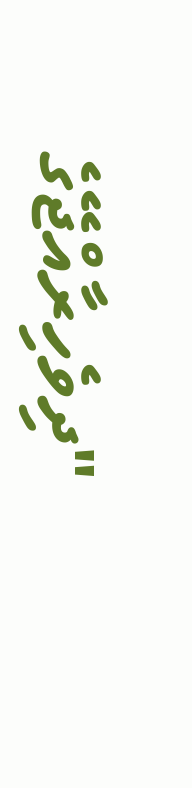"ދިވެހިރާއްޖޭގެ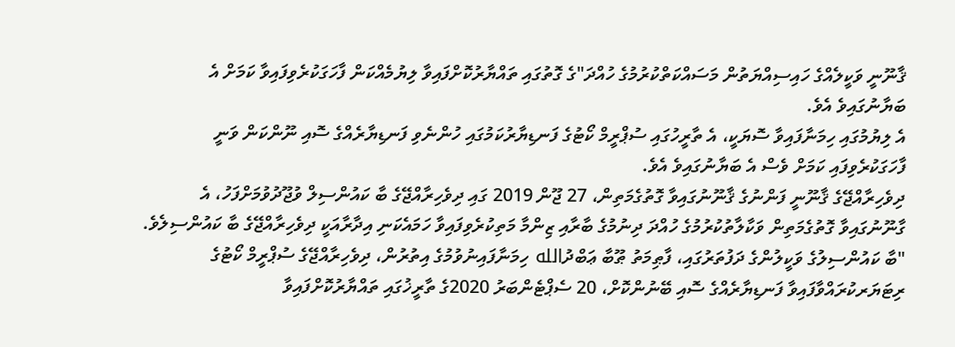ޤާނޫނީ ވަކީލެއްގެ ހައިސިއްޔަތުން މަސައްކަތްކުރުމުގެ ހުއްދަ"ގެ ގޮތުގައި ތައްޔާރުކޮށްފައިވާ ލިޔުމެއްކަން ފާހަގަކުރެވިފައިވާ ކަމަށް އެ ބަޔާނުގައިވެ އެވެ.
އެ ލިޔުމުގައި ހިމަނާފައިވާ ސޮޔަކީ، އެ ތާރީހުގައި ސުޕްރީމް ކޯޓުގެ ފަނޑިޔާރުކަމުގައި ހުންނެވި ފަނޑިޔާރެއްގެ ސޮއި ނޫންކަން ވަނީ ފާހަގަކުރެވިފައި ކަމަށް ވެސް އެ ބަޔާނުގައިވެ އެވެ.
ދިވެހިރާއްޖޭގެ ޤާނޫނީ ފަންނުގެ ޤާނޫނުގައިވާ ގޮތުގެމަތިން، 27 ޖޫން 2019 ގައި ދިވެހިރާއްޖޭގެ ބާ ކައުންސިލް ވުޖޫދުވުމަށްފަހު، އެ ގާނޫނުގައިވާ ގޮތުގެމަތިން ވަކާލާތުކުރުމުގެ ހުއްދަ ދިނުމުގެ ބާރާއި ޒިންމާ މަތިކުރެވިފައިވާ ހަމައެކަނި އިދާރާއަކީ ދިވެހިރާއްޖޭގެ ބާ ކައުންސިލެވެ.
"ބާ ކައުންސިލުގެ ވަކީލުންގެ ދަފުތަރުގައި، ފާޠިމަތު ޠޫބާ ޢަބްދުالله ހިމަނާފައިނުވުމުގެ އިތުރުން، ދިވެހިރާއްޖޭގެ ސުޕްރީމް ކޯޓުގެ ރިޓަޔަރކުރައްވާފައިވާ ފަނޑިޔާރެއްގެ ސޮއި ބޭނުންކޮށް، 20 ސެޕްޓެންބަރު 2020ގެ ތާރީޚުގައި ތައްޔާރުކޮށްފައިވާ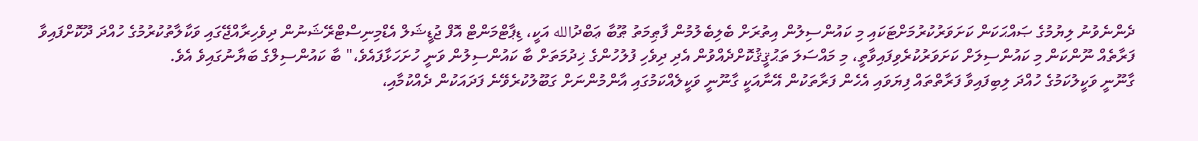ދެންނެވުނު ލިޔުމުގެ ޞައްޙަކަން ކަށަވަރުކުރުމަށްޓަކައި މި ކައުންސިލުން އިތުރަށް ބެލިބެލުމުން ފާޠިމަތު ޠޫބާ ޢަބްދުالله އަކީ، ޑިޕާޓްމަންޓް އޮފް ޖުޑީޝަލް އެޑްމިނިސްޓްރޭޝަނުން ދިވެހިރާއްޖޭގައި ވަކާލާތުކުރުމުގެ ހުއްދަ ދޫކޮށްފައިވާ ފަރާތެއް ނޫންކަން މި ކައުންސިލަށް ކަށަވަރުކުރެވިފައިވާތީ، މި މައްސަލަ ތަޙުޤީޤުކޮށްދެއްވުން އެދި ދިވެހި ފުލުހުންގެ ޚިދުމަތަށް ބާ ކައުންސިލުން ވަނީ ހުށަހަޅާފައެވެ،" ބާ ކައުންސިލްގެ ބަޔާނުގައިވެ އެވެ.
ގާނޫނީ ވަކީލުކަމުގެ ހުއްދަ ލިބިފައިވާ ފަރާތްތައް ފިޔަވައި އެހެން ފަރާތަކުން އޭނާއަކީ ގާނޫނީ ވަކީލެއްކަމުގައި އާންމުންނަށް ގަބޫލުކުރެވޭނެ ފަދައަކުން ދެއްކުމާއި،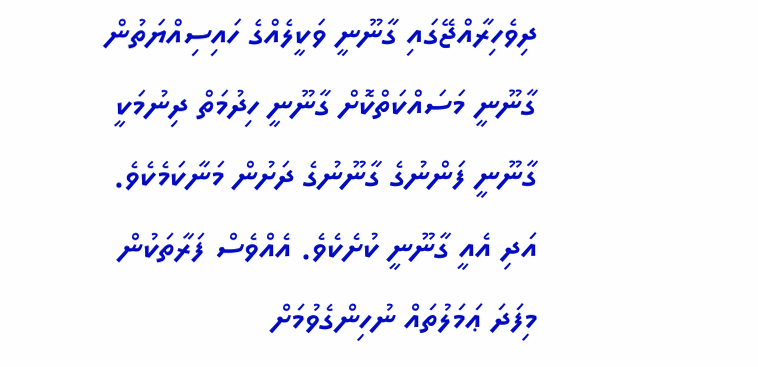ދިވެހިރާއްޖޭގައި ގާނޫނީ ވަކީލެއްގެ ހައިސިއްޔަތުން ގާނޫނީ މަސައްކަތްކޮށް ގާނޫނީ ހިދުމަތް ދިނުމަކީ ގާނޫނީ ފަންނުގެ ގާނޫނުގެ ދަށުން މަނާކަމެކެވެ. އަދި އެއީ ގާނޫނީ ކުށެކެވެ. އެއްވެސް ފަރާތަކުން މިފަދަ ޢަމަލުތައް ނުހިންގެވުމަށް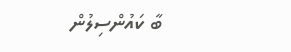ބާ ކައުންސިލުން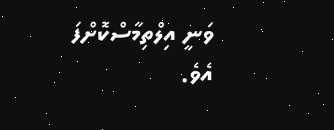ވަނީ އިލްތިމާސްކޮށްފަ އެވެ.